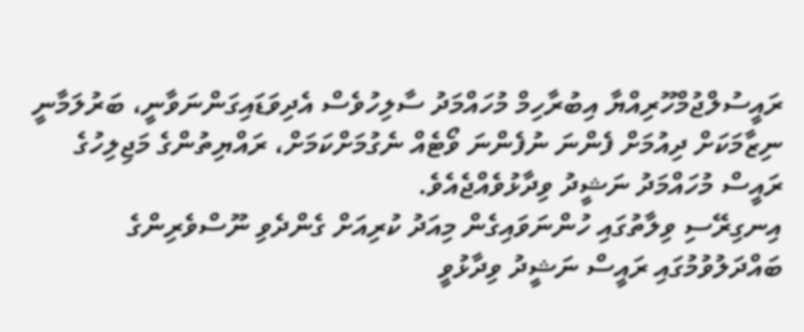ރައީސުލްޖުމްހޫރިއްޔާ އިބުރާހިމް މުހައްމަދު ސާލިހުވެސް އެދިވަޑައިގަންނަވާނީ، ބަރުލަމާނީ ނިޒާމަކަށް ދިއުމަށް ފެންނަ ނުފެންނަ ވޯޓެއް ނެގުމަށްކަމަށް، ރައްޔިތުންގެ މަޖިލިހުގެ ރައީސް މުހައްމަދު ނަޝީދު ވިދާޅުވެއްޖެއެވެ.
އިނގިރޭސި ވިލާތުގައި ހުންނަވައިގެން މިއަދު ކުރިއަށް ގެންދެވި ނޫސްވެރިންގެ ބައްދަލުވުމުގައި ރައީސް ނަޝީދު ވިދާޅުވީ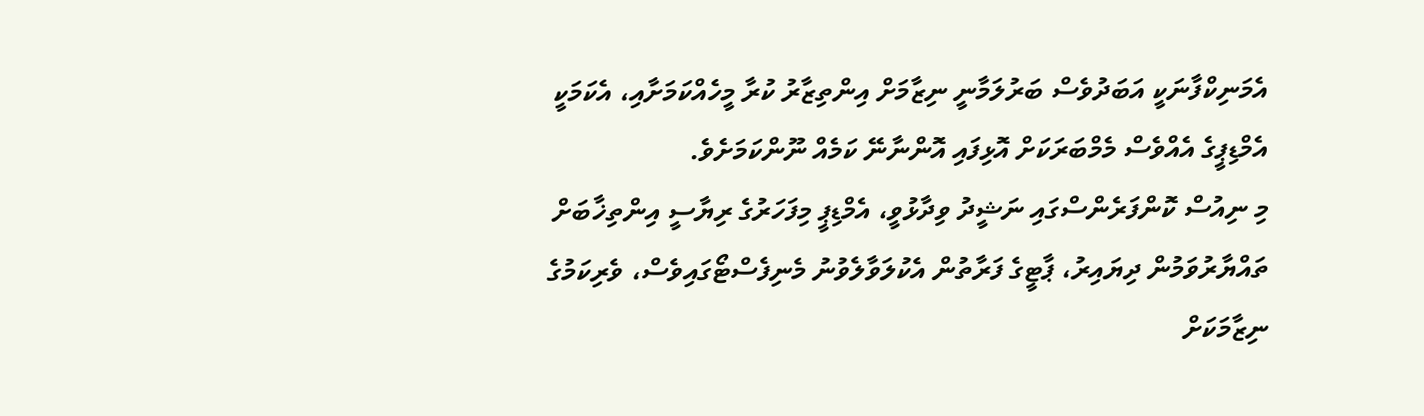އެމަނިކްފާނަކީ އަބަދުވެސް ބަރުލަމާނީ ނިޒާމަށް އިންތިޒާރު ކުރާ މީހެއްކަމަށާއި، އެކަމަކީ އެމްޑިޕީގެ އެއްވެސް މެމްބަރަކަށް އޮޅިފައި އޮންނާނޭ ކަމެއް ނޫންކަމަށެވެ.
މި ނިއުސް ކޮންފަރެންސްގައި ނަޝީދު ވިދާޅުވީ، އެމްޑިޕީ މިފަހަރުގެ ރިޔާސީ އިންތިޚާބަށް ތައްޔާރުވަމުން ދިޔައިރު، ޕާޓީގެ ފަރާތުން އެކުލަވާލެވުނު މެނިފެސްޓޯގައިވެސް، ވެރިކަމުގެ ނިޒާމަކަށް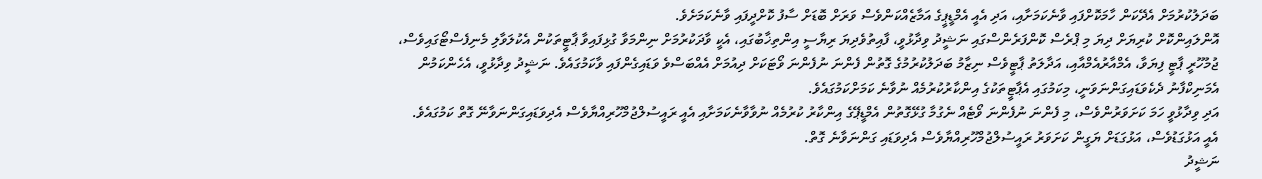ބަދަލުކުރުމަށް އެދޭކަން ހާމަކޮށްފައި ވާނެކަމަށާއި، އަދި އެއީ އެމްޑީޕީގެ އަމާޒެއްކަންވެސް ވަރަށް ބޮޑަށް ސާފު ކޮށްދީފައި ވާނެކަމަށެވެ.
އޮންލައިންކޮށް ކުރިޔަށް ދިޔަ މި ޕްރެސް ކޮންފަރެންސްގައި ނަޝީދު ވިދާޅުވީ، ފާއިތުވެދިޔަ ރިޔާސީ އިންތިޚާބުގައި، އެކީ ވާދަކުރުމަށް ނިންމަވާ ގުޅިފައިވާ ޕާޓީތަކުން އެކުލަވާލި މެނިފެސްޓޯގައިވެސް، ޖުމުހޫރީ ޕާޓީ ފިޔަވާ، އެމްއާރުއެމްއާއި، އަދާލަތު ޕާޓީވެސް ނިޒާމު ބަދަލުކުރުމުގެ ގޮތުން ފެންނަ ނުފެންނަ ވޯޓަކަށް ދިއުމަށް އެއްބަސްވެ ވަޑައިގެންފައި ވާކަމުގައެވެ. ނަޝީދު ވިދާޅުވީ، އެހެންކަމުން އެމަނިކްފާނު ދެކެވަޑައިގަންނަވަނީ، މިކަމުގައި އެޕާޓީތަކުގެ އިންކާރުކުރުމެއް ނުވާނެ ކަމަށްކަމުގައެވެ.
އަދި ވިދާޅުވީ ހަމަ ކަށަވަރުންވެސް، މި ފެންނަ ނުފެންނަ ވޯޓެއް ނެގުމާ ގުޅޭގޮތުން އެމްޑީޕޭގެ އިންކާރު ކުރުމެއް ނުވާވާނެކަމަށާއި އެއީ ރައީސުލްޖުމްހޫރިއްޔާވެސް އެދިވަޑައިގަންނަވާނޭ ގޮތް ކަމުގައެވެ.
އެއީ އަޅުގަޑުވެސް، އަޅުގަޑަށް ޔަގީން ކަށަވަރު ރައީސުލްޖުމްހޫރިއްޔާވެސް އެދިވަޑައި ގަންނަވާނެ ގޮތް.
ނަޝީދު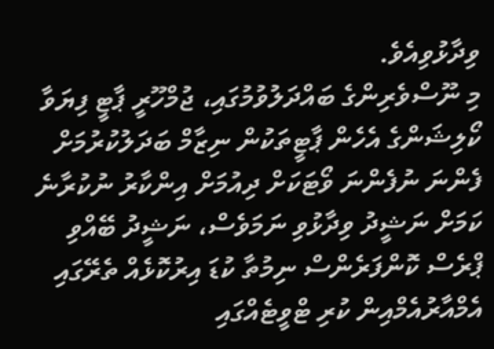ވިދާޅުވިއެވެ.
މި ނޫސްވެރިންގެ ބައްދަލުވުމުގައި، ޖުމްހޫރީ ޕާޓީ ފިޔަވާ ކޯލިޝަންގެ އެހެން ޕާޓީތަކުން ނިޒާމް ބަދަލުކުރުމަށް ފެންނަ ނުފެންނަ ވޯޓަކަށް ދިއުމަށް އިންކާރު ނުކުރާނެ ކަމަށް ނަޝީދު ވިދާޅުވި ނަމަވެސް، ނަޝީދު ބޭއްވި ޕްރެސް ކޮންފަރެންސް ނިމުތާ ކުޑަ އިރުކޮޅެއް ތެރޭގައި އެމްއާރުއެމްއިން ކުރި ޓްވީޓެއްގައި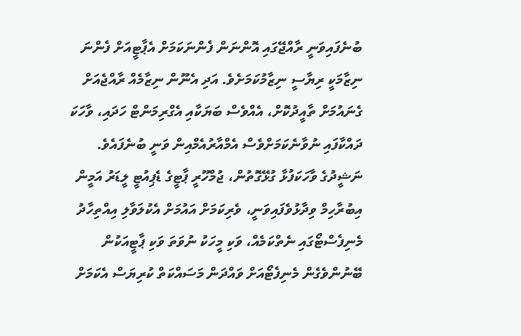ބުނެފައިވަނީ ރާއްޖޭގައި އޮންނަން ފެންނަކަމަށް އެޕާޓީއަށް ފެންނަ ނިޒާމަކީ ރިޔާސީ ނިޒާމުކަމަށެވެ. އަދި އެނޫން ނިޒާމެއް ރާއްޖެއަށް ގެނައުމަށް ތާއީދުކޮށް، އެއްވެސް ބަޔަކާއި އެގްރިމަންޓް ހަދައި، ވާހަކަ ދައްކާފައި ނުވާނެކަމަށްވެސް އެމްއާރުއެމްއިން ވަނީ ބުނެފައެވެ.
ނަޝީދުގެ ވާހަކަފުޅާ ގުޅޭގޮތުން، ޖުމްހޫރީ ޕާޓީގެ ޑެޕިއުޓީ ލީޑަރު އަމީން އިބުރާހިމް ވިދާޅުވެފައިވަނީ، ވެރިކަމަށް އައުމަށް އެކުލަވާލި އިއްތިހާދު މެނިފެސްޓޯގައި ނެތްކަމެއް، ވަކި މީހަކު ނުވަތަ ވަކި ޕާޓީއަކުން ބޭނުންވެގެން މެނިފެޓޯއަށް ވައްދަން މަސައްކަތް ކުރިޔަސް އެކަމަށް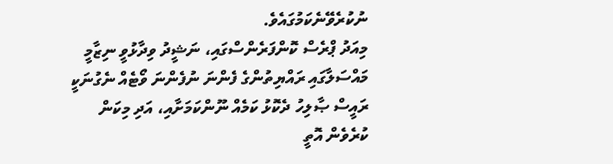ނުކުރެވޭނެކަމުގައެވެ.
މިއަދު ޕްރެސް ކޮންފަރެންސްގައި، ނަޝީދު ވިދާޅުވީ ނިޒާމީ މައްސަލާގައި ރައްޔިތުންގެ ފެންނަ ނުފެންނަ ވޯޓެއް ނެގުނަކީ ރައީސް ޞާލިހު ދެކޮޅު ކަމެއް ނޫންކަމަށާއި، އަދި މިކަން ކުރެވެން އޮތީ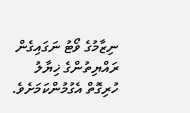ނިޒާމުގެ ވޯޓު ނަގައިގެން ރައްޔިތުންގެ ޚިޔާލު ހުރިގޮތް އެގުމުންކަމަށެވެ.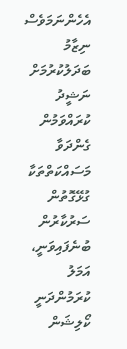އެހެންނަމަވެސް ނިޒާމު ބަދަލުކުރުމަށް ނަޝީދު ކުރައްވަމުން ގެންދަވާ މަސައްކަތްތަކާ ގުޅޭގޮތުން ސަރުކާރުން ބުނެފައިވަނީ، އަމަލު ކުރަމުންދަނީ ކޯލިޝަން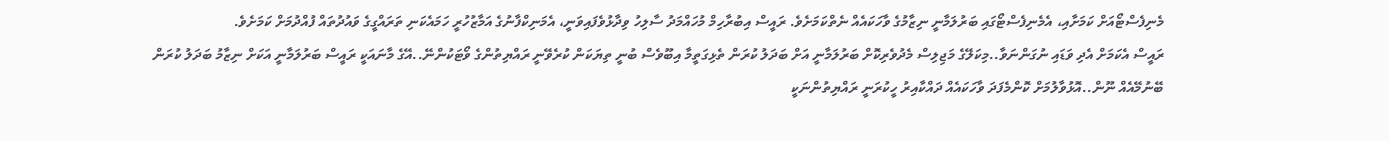މެނިފެސްޓޯއަށް ކަމަށާއި، އެމެނިފެސްޓޯގައި ބަރުލަމާނީ ނިޒާމުގެ ވާހަކައެއް ނެތްކަމަށެވެ. ރައީސް އިބުރާހިމް މުހައްމަދު ސާލިހު ވިދާޅުވެފައިވަނީ، އެމަނިކްފާނުގެ އަމާޒުހުރީ ހަމައެކަނި ތަރައްގީގެ ވައުދުތައް ފުއްދުމަށް ކަމަށެވެ.
ރައީސް އެކަމަށް އެދި ވަޑައި ނުގަންނަވާ..މިކަލޭގެ މަޖިލިސް މެދުވެރިކޮށް ބަރުލަމާނީ އަށް ބަދަލު ކުރަން ތެޅިގަތީމާ އިބޫވެސް ބުނީ ތިޔަކަން ކުރެވޭނީ ރައްޔިތުންގެ ވޯޓަކުންނޭ..އޭގެ މާނައަކީ ރައީސް ބަރުލަމާނީ އަކަށް ނިޒާމު ބަދަލު ކުރަން ބޭނުމޭއެއް ނޫން..އޮޅުވާލުމަށް ކޮންމެފަދަ ވާހަކައެއް ދައްކާއިރު ހީކުރަނީ ރައްޔިތުންނަކީ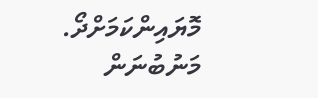މޮޔައިންކަމަށްދޯ.
މަނުބުނަން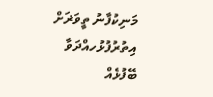މަނިކުފާނު ތީވަޜަށް އިތުރުފުޅުހއްދަވާ ބޭފުޅެއް